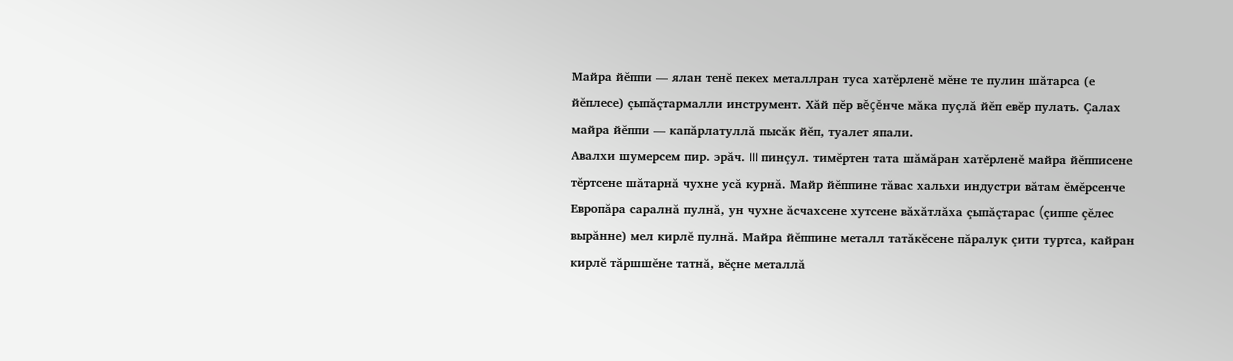Майра йĕппи — ялан тенĕ пекех металлран туса хатĕрленĕ мĕне те пулин шăтарса (е йĕплесе) çыпăçтармалли инструмент. Хăй пĕр вĕçĕнче мăка пуçлă йĕп евĕр пулать. Çалах майра йĕппи — капăрлатуллă пысăк йĕп, туалет япали.
Авалхи шумерсем пир. эрăч. III пинçул. тимĕртен тата шăмăран хатĕрленĕ майра йĕпписене тĕртсене шăтарнă чухне усă курнă. Майр йĕппине тăвас хальхи индустри вăтам ĕмĕрсенче Европăра саралнă пулнă, ун чухне ăсчахсене хутсене вăхăтлăха çыпăçтарас (çиппе çĕлес вырăнне) мел кирлĕ пулнă. Майра йĕппине металл татăкĕсене пăралук çити туртса, кайран кирлĕ тăршшĕне татнă, вĕçне металлă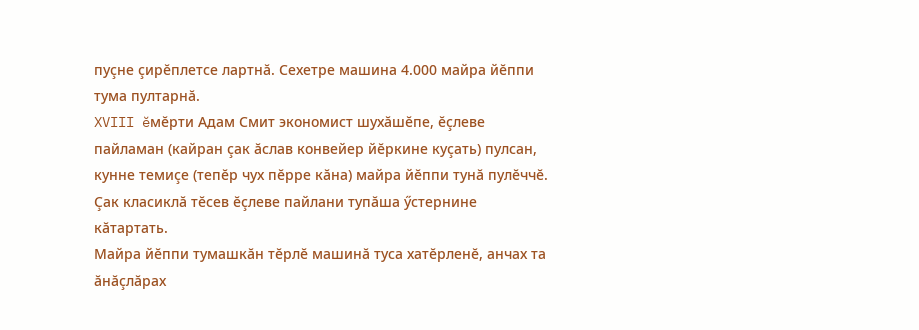пуçне çирĕплетсе лартнă. Сехетре машина 4.000 майра йĕппи тума пултарнă.
XVIII ĕмĕрти Адам Смит экономист шухăшĕпе, ĕçлеве пайламан (кайран çак ăслав конвейер йĕркине куçать) пулсан, кунне темиçе (тепĕр чух пĕрре кăна) майра йĕппи тунă пулĕччĕ. Çак класиклă тĕсев ĕçлеве пайлани тупăша ӳстернине кăтартать.
Майра йĕппи тумашкăн тĕрлĕ машинă туса хатĕрленĕ, анчах та ăнăçлăрах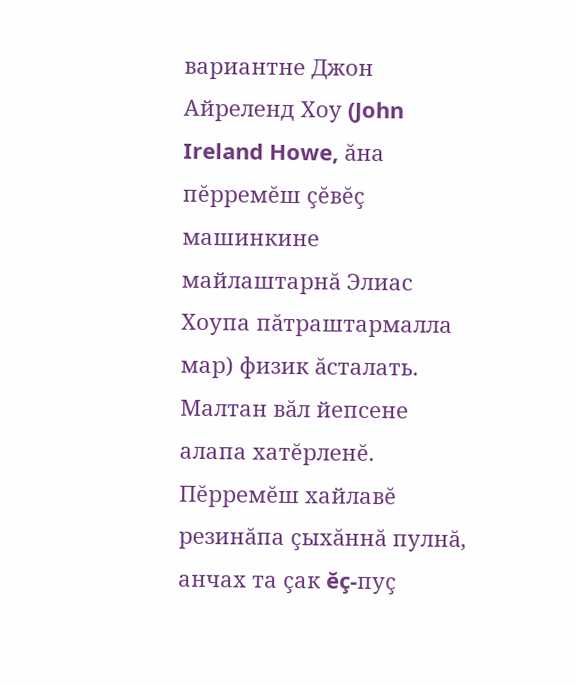вариантне Джон Айреленд Хоу (John Ireland Howe, ăна пĕрремĕш çĕвĕç машинкине майлаштарнă Элиас Хоупа пăтраштармалла мар) физик ăсталать. Малтан вăл йепсене алапа хатĕрленĕ. Пĕрремĕш хайлавĕ резинăпа çыхăннă пулнă, анчах та çак ĕç-пуç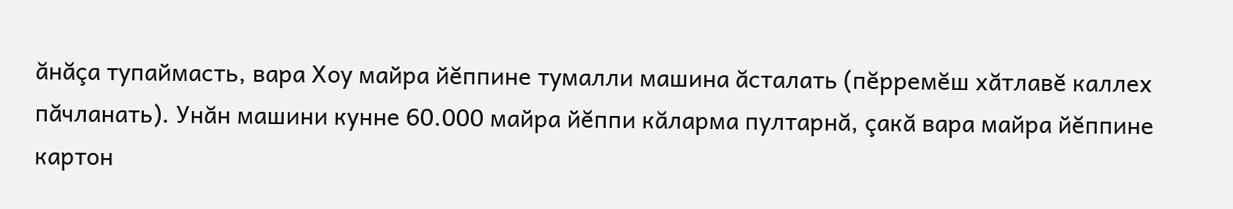ăнăçа тупаймасть, вара Хоу майра йĕппине тумалли машина ăсталать (пĕрремĕш хăтлавĕ каллех пăчланать). Унăн машини кунне 60.000 майра йĕппи кăларма пултарнă, çакă вара майра йĕппине картон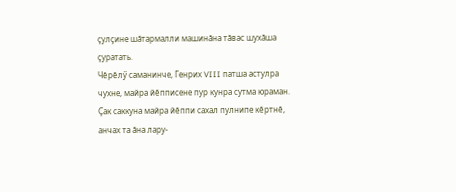çулçине шăтармалли машинăна тăвас шухăша çуратать.
Чĕрĕлӳ саманинче, Генрих VIII патша астулра чухне, майра йĕпписене пур кунра сутма юраман. Çак саккуна майра йĕппи сахал пулнипе кĕртнĕ, анчах та ăна лару-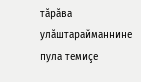тăрăва улăштарайманнине пула темиçе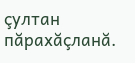çултан пăрахăçланă.